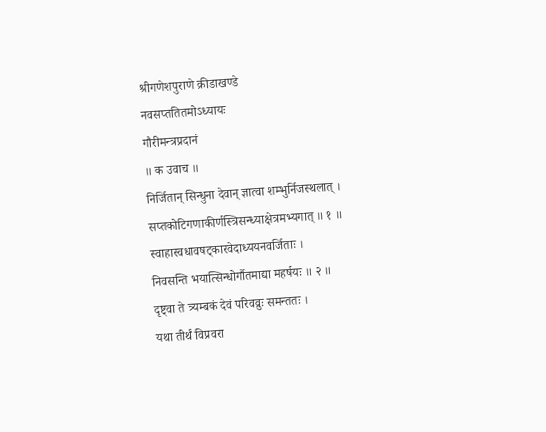श्रीगणेशपुराणे क्रीडाखण्डे
नवसप्ततितमोऽध्यायः
गौरीमन्त्रप्रदानं
॥ क उवाच ॥
निर्जितान् सिन्धुना देवान् ज्ञात्वा शम्भुर्निजस्थलात् ।
सप्तकोटिगणाकीर्णस्त्रिसन्ध्याक्षेत्रमभ्यगात् ॥ १ ॥
स्वाहास्वधावषट्कारवेदाध्ययनवर्जिताः ।
निवसन्ति भयात्सिन्धोर्गौतमाद्या महर्षयः ॥ २ ॥
दृष्ट्वा ते त्र्यम्बकं देवं परिवव्रुः समन्ततः ।
यथा तीर्थं विप्रवरा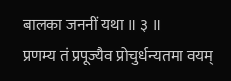बालका जननीं यथा ॥ ३ ॥
प्रणम्य तं प्रपूज्यैव प्रोचुर्धन्यतमा वयम्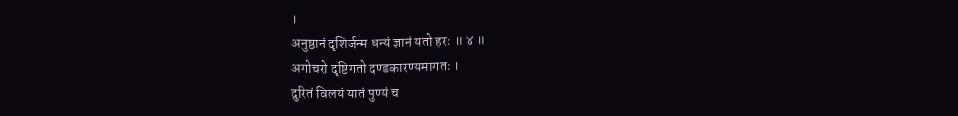।
अनुष्ठानं दृशिर्जन्म धन्यं ज्ञानं यतो हरः ॥ ४ ॥
अगोचरो दृष्टिगतो दण्डकारण्यमागतः ।
दुरितं विलयं यातं पुण्यं च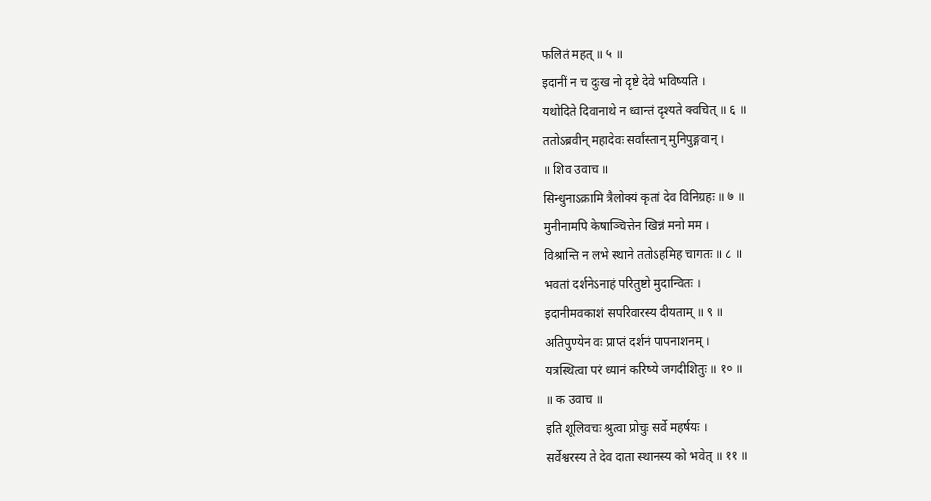फलितं महत् ॥ ५ ॥
इदानीं न च दुःख नो दृष्टे देवे भविष्यति ।
यथोदिते दिवानाथे न ध्वान्तं दृश्यते क्वचित् ॥ ६ ॥
ततोऽब्रवीन् महादेवः सर्वांस्तान् मुनिपुङ्गवान् ।
॥ शिव उवाच ॥
सिन्धुनाऽक्रामि त्रैलोक्यं कृतां देव विनिग्रहः ॥ ७ ॥
मुनीनामपि केषाञ्चित्तेन खिन्नं मनो मम ।
विश्रान्ति न लभे स्थाने ततोऽहमिह चागतः ॥ ८ ॥
भवतां दर्शनेऽनाहं परितुष्टो मुदान्वितः ।
इदानीमवकाशं सपरिवारस्य दीयताम् ॥ ९ ॥
अतिपुण्येन वः प्राप्तं दर्शनं पापनाशनम् ।
यत्रस्थित्वा परं ध्यानं करिष्ये जगदीशितुः ॥ १० ॥
॥ क उवाच ॥
इति शूलिवचः श्रुत्वा प्रोचुः सर्वे महर्षयः ।
सर्वेश्वरस्य ते देव दाता स्थानस्य को भवेत् ॥ ११ ॥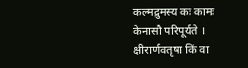कल्मद्रुमस्य कः कामः केनासौ परिपूर्यते ।
क्षीरार्णवतृषा किं वा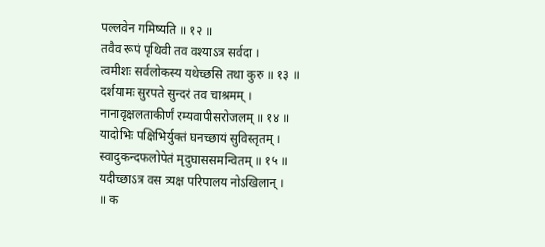पल्लवेन गमिष्यति ॥ १२ ॥
तवैव रूपं पृथिवी तव वश्याऽत्र सर्वदा ।
त्वमीशः सर्वलोकस्य यथेच्छसि तथा कुरु ॥ १३ ॥
दर्शयामः सुरपते सुन्दरं तव चाश्रमम् ।
नानावृक्षलताकीर्णं रम्यवापीसरोजलम् ॥ १४ ॥
यादोभिः पक्षिभिर्युक्तं घनच्छायं सुविस्तृतम् ।
स्वादुकन्दफलोपेतं मृदुघाससमन्वितम् ॥ १५ ॥
यदीच्छाऽत्र वस त्र्यक्ष परिपालय नोऽखिलान् ।
॥ क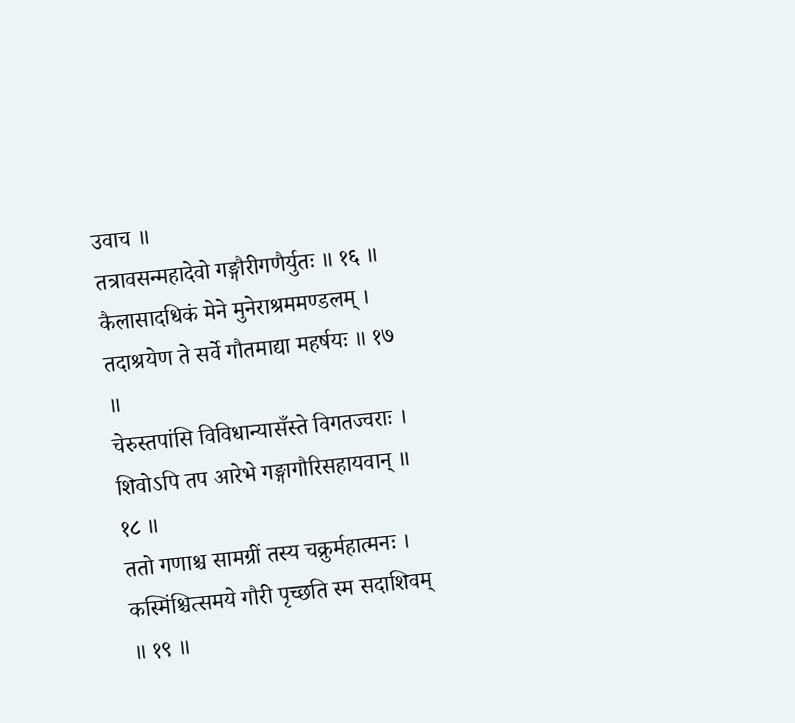उवाच ॥
तत्रावसन्महादेवो गङ्गौरीगणैर्युतः ॥ १६ ॥
कैलासादधिकं मेने मुनेराश्रममण्डलम् ।
तदाश्रयेण ते सर्वे गौतमाद्या महर्षयः ॥ १७ ॥
चेरुस्तपांसि विविधान्यासँस्ते विगतज्वराः ।
शिवोऽपि तप आरेभे गङ्गागौरिसहायवान् ॥ १८ ॥
ततो गणाश्च सामग्रीं तस्य चक्रुर्महात्मनः ।
कस्मिंश्चित्समये गौरी पृच्छति स्म सदाशिवम् ॥ १९ ॥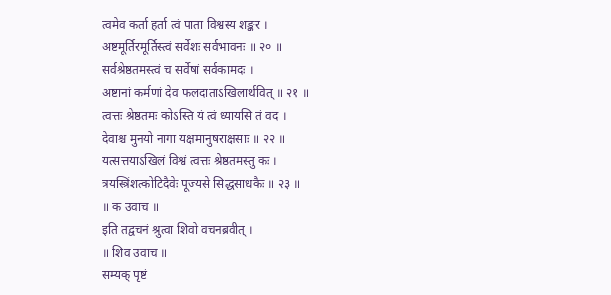त्वमेव कर्ता हर्ता त्वं पाता विश्वस्य शङ्कर ।
अष्टमूर्तिरमूर्तिस्त्वं सर्वेशः सर्वभावनः ॥ २० ॥
सर्वश्रेष्ठतमस्त्वं च सर्वेषां सर्वकामदः ।
अष्टानां कर्मणां देव फलदाताऽखिलार्थवित् ॥ २१ ॥
त्वत्तः श्रेष्ठतमः कोऽस्ति यं त्वं ध्यायसि तं वद ।
देवाश्च मुनयो नागा यक्षमानुषराक्षसाः ॥ २२ ॥
यत्सत्तयाऽखिलं विश्वं त्वत्तः श्रेष्ठतमस्तु कः ।
त्रयस्त्रिंशत्कोटिदैवेः पूज्यसे सिद्धसाधकैः ॥ २३ ॥
॥ क उवाच ॥
इति तद्वचनं श्रुत्वा शिवो वचनब्रवीत् ।
॥ शिव उवाच ॥
सम्यक् पृष्टं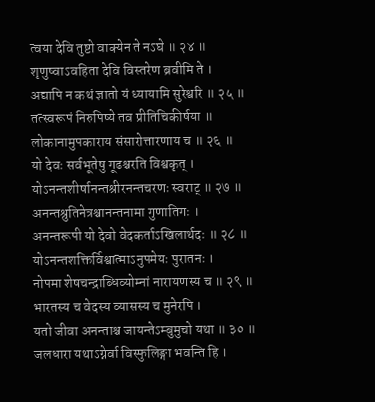त्वया देवि तुष्टो वाक्येन ते नऽघे ॥ २४ ॥
शृणुष्वाऽवहिता देवि विस्तरेण ब्रवीमि ते ।
अद्यापि न कथं ज्ञातो यं ध्यायामि सुरेश्वरि ॥ २५ ॥
तत्स्वरूपं निरुपिष्ये तव प्रीतिचिकीर्षया ॥
लोकानामुपकाराय संसारोत्तारणाय च ॥ २६ ॥
यो देवः सर्वभूतेषु गूढश्चरति विश्वकृत् ।
योऽनन्तशीर्षानन्तश्रीरनन्तचरणः स्वराट् ॥ २७ ॥
अनन्तश्रुतिनेत्रश्चानन्तनामा गुणातिगः ।
अनन्तरूपी यो देवो वेदकर्ताऽखिलार्थदः ॥ २८ ॥
योऽनन्तशक्तिर्विश्वात्माऽनुपमेयः पुरातनः ।
नोपमा शेषचन्द्राब्धिव्योम्नां नारायणस्य च ॥ २९ ॥
भारतस्य च वेदस्य व्यासस्य च मुनेरपि ।
यतो जीवा अनन्ताश्च जायन्तेऽम्बुमुचो यथा ॥ ३० ॥
जलधारा यथाऽग्नेर्वा विस्फुलिङ्गा भवन्ति हि ।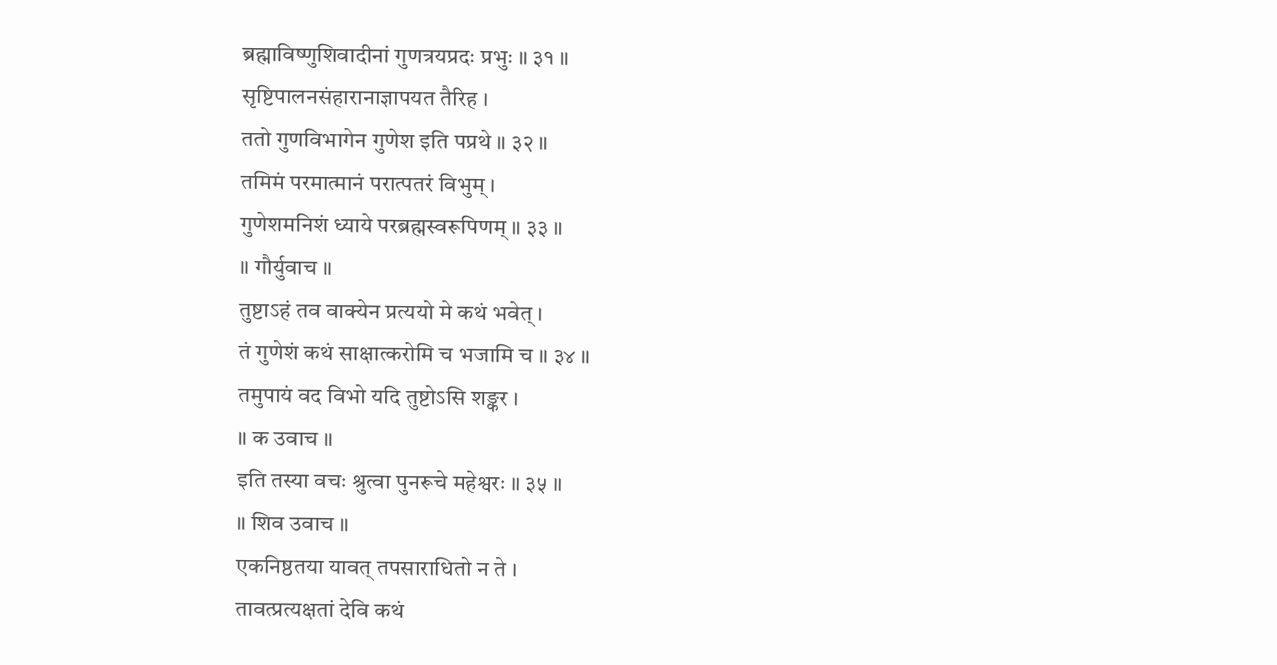ब्रह्माविष्णुशिवादीनां गुणत्रयप्रदः प्रभुः ॥ ३१ ॥
सृष्टिपालनसंहारानाज्ञापयत तैरिह ।
ततो गुणविभागेन गुणेश इति पप्रथे ॥ ३२ ॥
तमिमं परमात्मानं परात्पतरं विभुम् ।
गुणेशमनिशं ध्याये परब्रह्मस्वरूपिणम् ॥ ३३ ॥
॥ गौर्युवाच ॥
तुष्टाऽहं तव वाक्येन प्रत्ययो मे कथं भवेत् ।
तं गुणेशं कथं साक्षात्करोमि च भजामि च ॥ ३४ ॥
तमुपायं वद विभो यदि तुष्टोऽसि शङ्कर ।
॥ क उवाच ॥
इति तस्या वचः श्रुत्वा पुनरूचे महेश्वरः ॥ ३५ ॥
॥ शिव उवाच ॥
एकनिष्ठतया यावत् तपसाराधितो न ते ।
तावत्प्रत्यक्षतां देवि कथं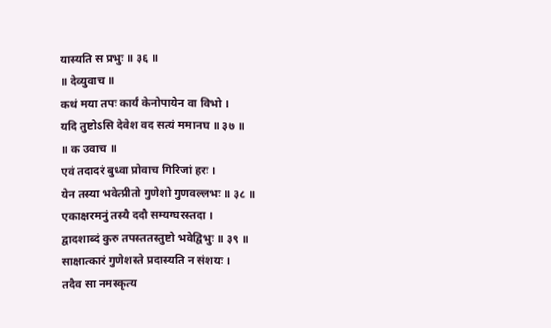यास्यति स प्रभुः ॥ ३६ ॥
॥ देव्युवाच ॥
कथं मया तपः कार्यं केनोपायेन वा विभो ।
यदि तुष्टोऽसि देवेश वद सत्यं ममानघ ॥ ३७ ॥
॥ क उवाच ॥
एवं तदादरं बुध्वा प्रोवाच गिरिजां हरः ।
येन तस्या भवेत्प्रीतो गुणेशो गुणवल्लभः ॥ ३८ ॥
एकाक्षरमनुं तस्यै ददौ सम्यग्घरस्तदा ।
द्वादशाब्दं कुरु तपस्ततस्तुष्टो भवेद्विभुः ॥ ३९ ॥
साक्षात्कारं गुणेशस्ते प्रदास्यति न संशयः ।
तदैव सा नमस्कृत्य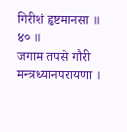गिरीशं हृष्टमानसा ॥ ४० ॥
जगाम तपसे गौरी मन्त्रध्यानपरायणा ।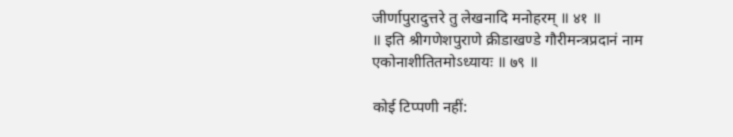जीर्णापुरादुत्तरे तु लेखनादि मनोहरम् ॥ ४१ ॥
॥ इति श्रीगणेशपुराणे क्रीडाखण्डे गौरीमन्त्रप्रदानं नाम
एकोनाशीतितमोऽध्यायः ॥ ७९ ॥

कोई टिप्पणी नहीं: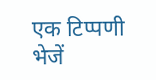एक टिप्पणी भेजें